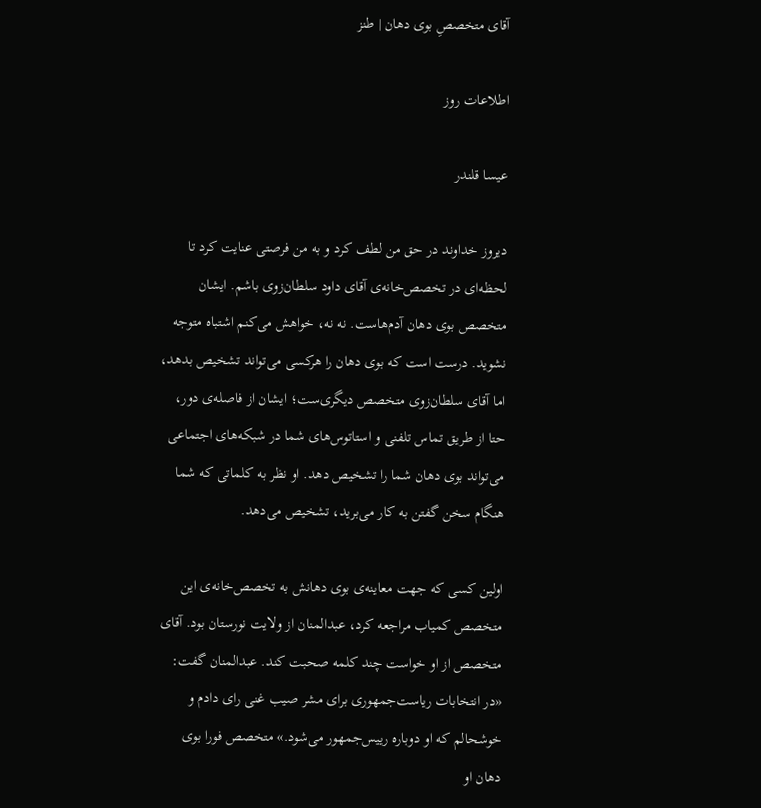آقای متخصصِ بوی دهان | طنز

اطلاعات روز

عیسا قلندر

دیروز خداوند در حق من لطف کرد و به من فرصتی عنایت کرد تا لحظه‌ای در تخصص‌خانه‌ی آقای داود سلطان‌زوی باشم. ایشان متخصص بوی دهان آدم‌هاست. نه نه، خواهش می‌کنم اشتباه متوجه نشوید. درست است که بوی دهان را هرکسی می‌تواند تشخیص بدهد، اما آقای سلطان‌زوی متخصص دیگری‌ست؛ ایشان از فاصله‌ی دور، حتا از طریق تماس تلفنی و استاتوس‌های شما در شبکه‌های اجتماعی می‌تواند بوی دهان شما را تشخیص دهد. او نظر به کلماتی که شما هنگام سخن گفتن به کار می‌برید، تشخیص می‌دهد.

اولین کسی که جهت معاینه‌ی بوی دهانش به تخصص‌خانه‌ی این متخصص کمیاب مراجعه کرد، عبدالمنان از ولایت نورستان بود. آقای متخصص از او خواست چند کلمه‌ صحبت کند. عبدالمنان گفت: «در انتخابات ریاست‌جمهوری برای مشر صیب غنی رای دادم و خوشحالم که او دوباره رییس‌جمهور می‌شود.» متخصص فورا بوی دهان او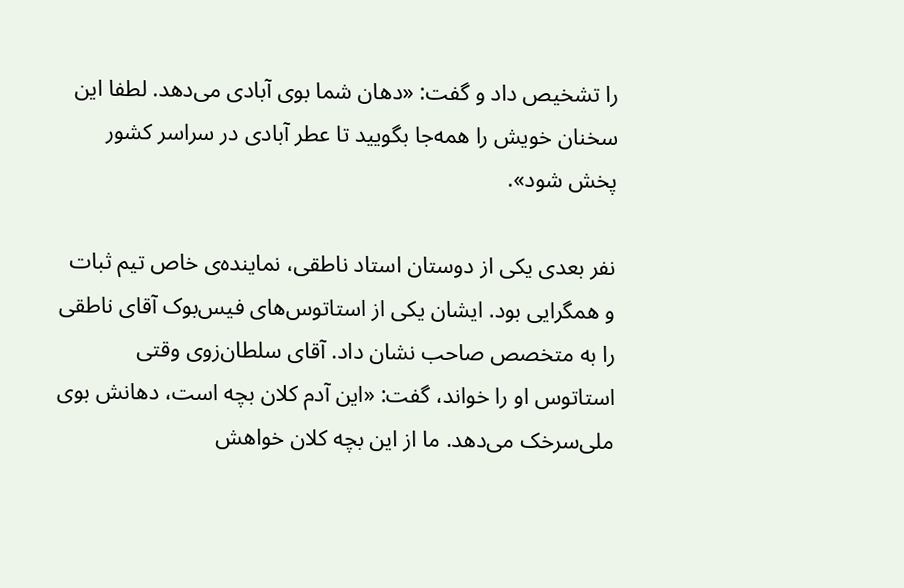را تشخیص داد و گفت: «دهان شما بوی آبادی می‌دهد. لطفا این سخنان خویش را همه‌جا بگویید تا عطر آبادی در سراسر کشور پخش شود».

نفر بعدی یکی از دوستان استاد ناطقی، نماینده‌ی خاص تیم ثبات و همگرایی بود. ایشان یکی از استاتوس‌های فیس‌بوک آقای ناطقی را به متخصص صاحب نشان داد. آقای سلطان‌زوی وقتی استاتوس او را خواند، گفت: «این آدم کلان بچه است، دهانش بوی ملی‌سرخک می‌دهد. ما از این بچه کلان خواهش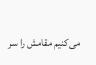می‌کنیم مقامش را سر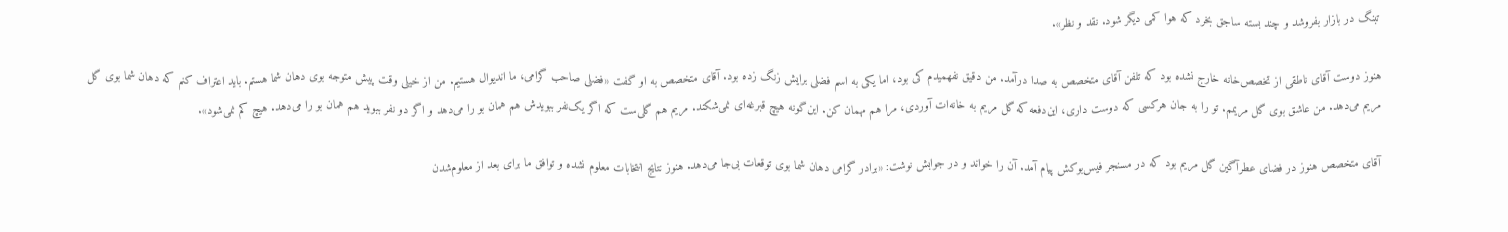تبنگ در بازار بفروشد و چند بسته ساجق بخرد که هوا کمی دیگر شود. نقد و نظر».

هنوز دوست آقای ناطقی از تخصص‌خانه‌ خارج نشده بود که تلفن آقای متخصص به صدا درآمد. من دقیق نفهمیدم کی بود، اما یکی به اسم فضلی برایش زنگ زده بود. آقای متخصص به او گفت «فضلی صاحب گرامی، ما اندیوال هستیم. من از خیلی وقت پیش متوجه بوی دهان شما هستم. باید اعتراف کنم که دهان شما بوی گل مریم می‌دهد. من عاشق بوی گل مریمم. تو را به جان هرکسی که دوست داری، این‌دفعه که گل مریم به خانه‌ات آوردی، مرا هم مهمان کن. این‌گونه هیچ قبرغه‌ای نمی‌شکند. مریم هم گلی‌ست که اگر یک‌نفر ببویدش هم همان بو را می‌دهد و اگر دو نفر ببوید هم همان بو را می‌دهد. هیچ کم نمی‌شود».

آقای متخصص هنوز در فضای عطرآگین گل مریم بود که در مسنجر فیس‌بوکش پیام آمد. آن را خواند و در جوابش نوشت: «برادر گرامی دهان شما بوی توقعات بی‌جا می‌دهد. هنوز نتایج انتخابات معلوم نشده و توافق ما برای بعد از معلوم‌شدن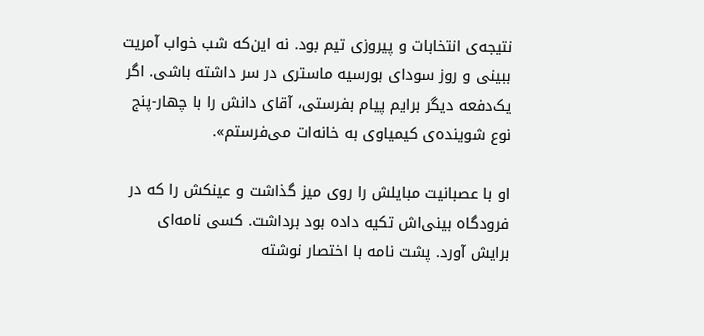نتیجه‌ی انتخابات و پیروزی تیم بود. نه این‌که شب خواب آمریت ببینی و روز سودای بورسیه ماستری در سر داشته باشی. اگر یک‌دفعه دیگر برایم پیام بفرستی، آقای دانش را با چهار-پنج نوع شوینده‌ی کیمیاوی به خانه‌ات می‌فرستم».

او با عصبانیت مبایلش را روی میز گذاشت و عینکش را که در فرودگاه بینی‌اش تکیه داده بود برداشت. کسی نامه‌ای برایش آورد. پشت نامه با اختصار نوشته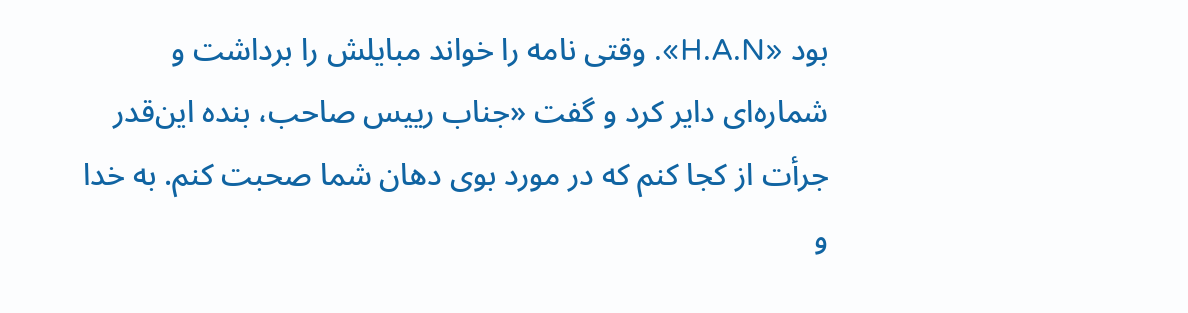بود «H.A.N». وقتی نامه را خواند مبایلش را برداشت و شماره‌ای دایر کرد و گفت «جناب رییس صاحب، بنده این‌قدر جرأت از کجا کنم که در مورد بوی دهان شما صحبت کنم. به خدا و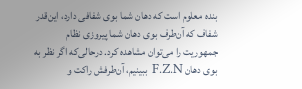بنده معلوم است که دهان شما بوی شفافی دارد، این‌قدر شفاف که آن‌طرف بوی دهان شما پیروزی نظام جمهوریت را می‌توان مشاهده کرد. درحالی‌که اگر نظر به بوی دهان F.Z.N ببینیم، آن‌طرفش راکت و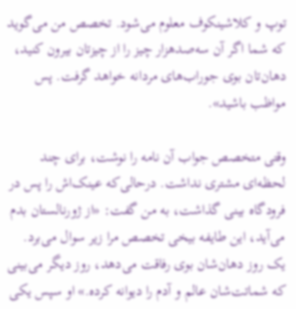توپ و کلاشینکوف معلوم می‌شود. تخصص من می‌گوید که شما اگر آن سه‌صدهزار چیز را از چیزتان بیرون کنید، دهان‌تان بوی جوراب‌های مردانه خواهد گرفت. پس مواظب باشید».

وقتی متخصص جواب آن نامه را نوشت، برای چند لحظه‌ای مشتری نداشت. درحالی‌که عینک‌اش را پس در فرودگاه بینی گذاشت، به من گفت: «از ژورنالستان بدم می‌آید، این طایفه بیخی تخصص مرا زیر سوال می‌برد. یک روز دهان‌شان بوی رفاقت می‌دهد، روز دیگر می‌بینی که شماتت‌شان عالم و آدم را دیوانه کرده.» او سپس یکی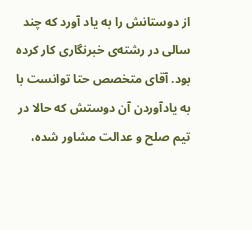از دوستانش را به یاد آورد که چند سالی در رشته‌ی خبرنگاری کار کرده بود. آقای متخصص حتا توانست با به یادآوردن آن دوستش که حالا در تیم صلح و عدالت مشاور شده،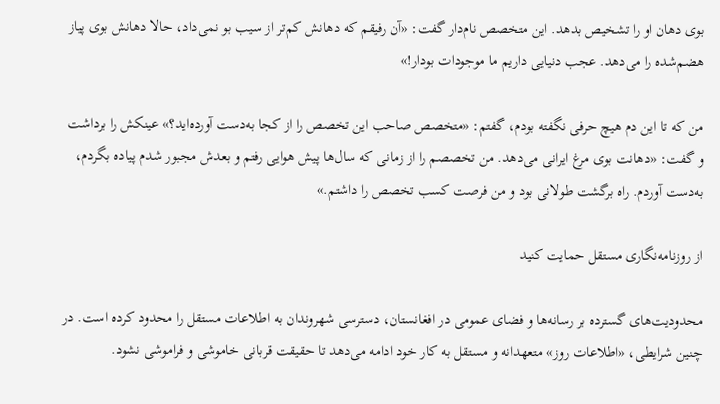بوی دهان او را تشخیص بدهد. این متخصص نام‌دار گفت: «آن رفیقم که دهانش کم‌تر از سیب بو نمی‌داد، حالا دهانش بوی پیاز هضم‌شده را می‌دهد. عجب دنیایی داریم ما موجودات بودار!»

من که تا این دم هیچ حرفی نگفته بودم، گفتم: «متخصص صاحب این تخصص را از کجا به‌دست آورده‌اید؟» عینکش را برداشت و گفت: «دهانت بوی مرغ ایرانی می‌دهد. من تخصصم را از زمانی‌ که سال‌ها پیش هوایی رفتم و بعدش مجبور شدم پیاده بگردم، به‌دست آوردم. راه برگشت طولانی بود و من فرصت کسب تخصص را داشتم.»

از روزنامه‌نگاری مستقل حمایت کنید

محدودیت‌های گسترده بر رسانه‌ها و فضای عمومی در افغانستان، دسترسی شهروندان به اطلاعات مستقل را محدود کرده است. در چنین شرایطی، «اطلاعات روز» متعهدانه و مستقل به کار خود ادامه می‌دهد تا حقیقت قربانی خاموشی و فراموشی نشود.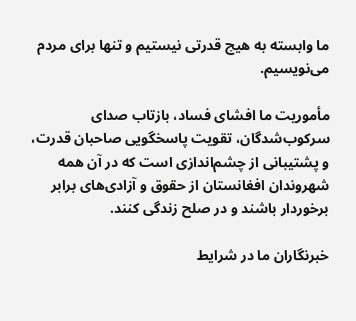ما وابسته به هیچ قدرتی نیستیم و تنها برای مردم می‌نویسیم.

مأموریت ما افشای فساد، بازتاب صدای سرکوب‌شدگان، تقویت پاسخگویی صاحبان قدرت، و پشتیبانی از چشم‌اندازی است که در آن همه شهروندان افغانستان از حقوق و آزادی‌های برابر برخوردار باشند و در صلح زندگی کنند.

خبرنگاران ما در شرایط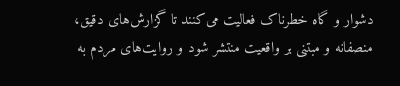دشوار و گاه خطرناک فعالیت می‌کنند تا گزارش‌های دقیق، منصفانه و مبتنی بر واقعیت منتشر شود و روایت‌های مردم به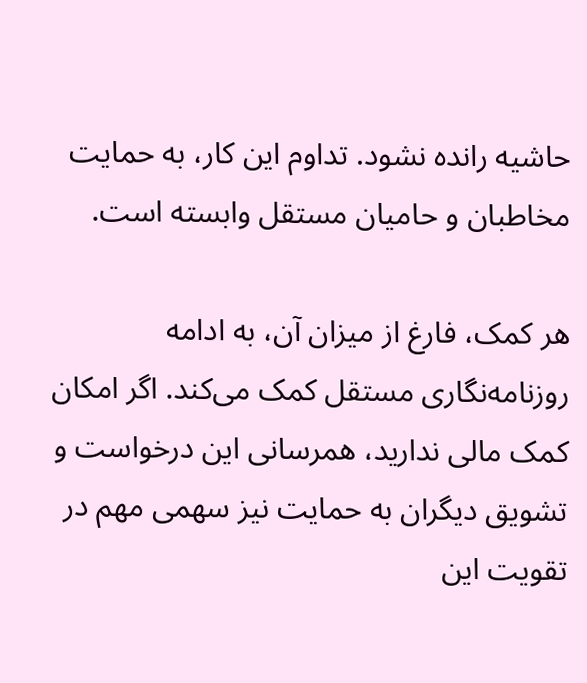حاشیه رانده نشود. تداوم این کار، به حمایت مخاطبان و حامیان مستقل وابسته است.

هر کمک، فارغ از میزان آن، به ادامه روزنامه‌نگاری مستقل کمک می‌کند. اگر امکان کمک مالی ندارید، همرسانی این درخواست و تشویق دیگران به حمایت نیز سهمی مهم در تقویت این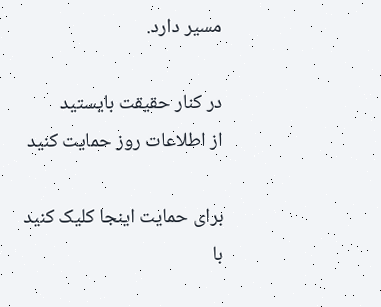مسیر دارد.

در کنار حقیقت بایستید
از اطلاعات روز حمایت کنید

برای حمایت اینجا کلیک کنید
با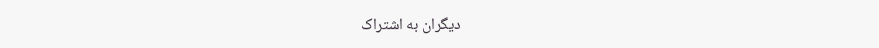دیگران به‌‌ اشتراک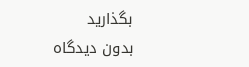بگذارید
بدون دیدگاه